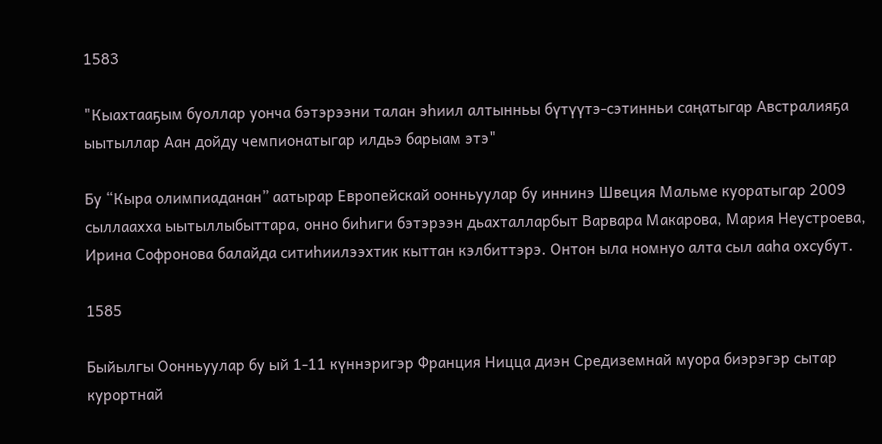1583

"Кыахтааҕым буоллар уонча бэтэрээни талан эhиил алтынньы бүтүүтэ-сэтинньи саңатыгар Австралияҕа ыытыллар Аан дойду чемпионатыгар илдьэ барыам этэ"

Бу “Кыра олимпиаданан” аатырар Европейскай оонньуулар бу иннинэ Швеция Мальме куоратыгар 2009 сыллаахха ыытыллыбыттара, онно биhиги бэтэрээн дьахталларбыт Варвара Макарова, Мария Неустроева, Ирина Софронова балайда ситиhиилээхтик кыттан кэлбиттэрэ. Онтон ыла номнуо алта сыл ааhа охсубут.

1585

Быйылгы Оонньуулар бу ый 1-11 күннэригэр Франция Ницца диэн Средиземнай муора биэрэгэр сытар курортнай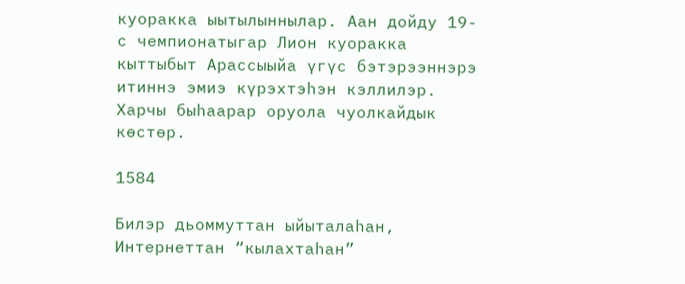куоракка ыытылыннылар. Аан дойду 19-с чемпионатыгар Лион куоракка кыттыбыт Арассыыйа үгүс бэтэрээннэрэ итиннэ эмиэ күрэхтэhэн кэллилэр. Харчы быhаарар оруола чуолкайдык көстөр.

1584

Билэр дьоммуттан ыйыталаhан, Интернеттан “кылахтаhан”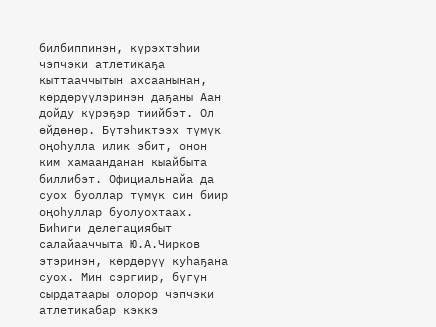билбиппинэн, күрэхтэhии чэпчэки атлетикаҕа кыттааччытын ахсаанынан, көрдөрүүлэринэн даҕаны Аан дойду күрэҕэр тиийбэт. Ол өйдөнөр. Бүтэhиктээх түмүк оңоhулла илик эбит, онон ким хамаанданан кыайбыта биллибэт. Официальнайа да суох буоллар түмүк син биир оңоhуллар буолуохтаах. Биhиги делегациябыт салайааччыта Ю.А.Чирков этэринэн, көрдөрүү куhаҕана суох. Мин сэргиир, бүгүн сырдатаары олорор чэпчэки атлетикабар кэккэ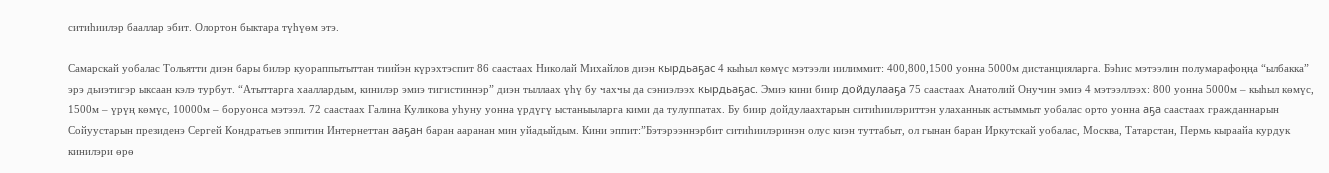ситиhиилэр бааллар эбит. Олортон быктара түhүөм этэ.

Самарскай уобалас Тольятти диэн бары билэр куораппытыттан тиийэн күрэхтэспит 86 саастаах Николай Михайлов диэн кырдьаҕас 4 кыhыл көмүс мэтээли иилиммит: 400,800,1500 уонна 5000м дистанцияларга. Бэhис мэтээлин полумарафоңңа “ылбакка” эрэ дьиэтигэр ыксаан кэлэ турбут. “Атыттарга хааллардым, кинилэр эмиэ тигистиннэр” диэн тыллаах үhү бу чахчы да сэниэлээх кырдьаҕас. Эмиэ кини биир дойдулааҕа 75 саастаах Анатолий Онучин эмиэ 4 мэтээллээх: 800 уонна 5000м – кыhыл көмүс, 1500м – үрүң көмүс, 10000м – боруонса мэтээл. 72 саастаах Галина Куликова уhуну уонна үрдүгү ыстаныыларга кими да тулуппатах. Бу биир дойдулаахтарын ситиhиилэриттэн улаханнык астыммыт уобалас орто уонна аҕа саастаах гражданнарын Сойуустарын президенэ Сергей Кондратьев эппитин Интернеттан ааҕан баран ааранан мин уйадыйдым. Кини эппит:”Бэтэрээннэрбит ситиhиилэринэн олус киэн туттабыт, ол гынан баран Иркутскай уобалас, Москва, Татарстан, Пермь кыраайа курдук кинилэри өрө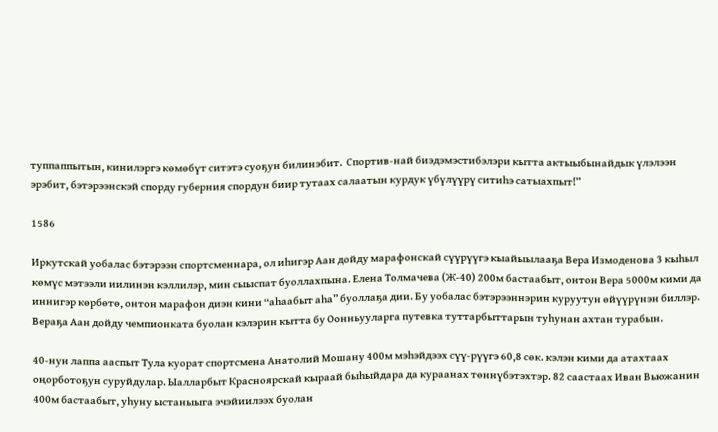туппаппытын, кинилэргэ көмөбүт ситэтэ суоҕун билинэбит.  Спортив-най биэдэмэстибэлэри кытта актыыбынайдык үлэлээн эрэбит, бэтэрээнскэй спорду губерния спордун биир тутаах салаатын курдук үбүлүүрү ситиhэ сатыахпыт!”

1586

Иркутскай уобалас бэтэрээн спортсменнара, ол иhигэр Аан дойду марафонскай сүүрүүгэ кыайыылааҕа Вера Измоденова 3 кыhыл көмүс мэтээли иилинэн кэллилэр, мин сыыспат буоллахпына. Елена Толмачева (Ж-40) 200м бастаабыт, онтон Вера 5000м кими да иннигэр көрбөтө, онтон марафон диэн кини “аhаабыт аhа” буоллаҕа дии. Бу уобалас бэтэрээннэрин куруутун өйүүрүнэн биллэр. Вераҕа Аан дойду чемпионката буолан кэлэрин кытта бу Оонньууларга путевка туттарбыттарын туhунан ахтан турабын.

40-нун лаппа ааспыт Тула куорат спортсмена Анатолий Мошану 400м мэhэйдээх сүү-рүүгэ 60,8 сөк. кэлэн кими да атахтаах оңорботоҕун суруйдулар. Ыалларбыт Красноярскай кыраай быhыйдара да кураанах төннүбэтэхтэр. 82 саастаах Иван Вьюжанин 400м бастаабыт, уhуну ыстаныыга эчэйиилээх буолан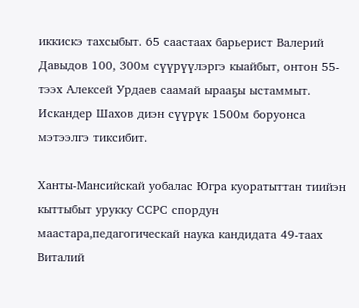иккискэ тахсыбыт. 65 саастаах барьерист Валерий Давыдов 100, 300м сүүрүүлэргэ кыайбыт, онтон 55-тээх Алексей Урдаев саамай ырааҕы ыстаммыт. Искандер Шахов диэн сүүрүк 1500м боруонса мэтээлгэ тиксибит.

Ханты-Мансийскай уобалас Югра куоратыттан тиийэн кыттыбыт урукку ССРС спордун маастара,педагогическай наука кандидата 49-таах Виталий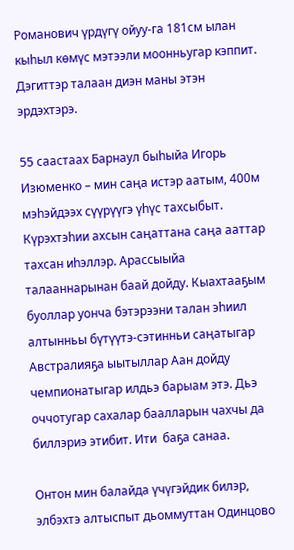Романович үрдүгү ойуу-га 181см ылан кыhыл көмүс мэтээли моонньугар кэппит. Дэгиттэр талаан диэн маны этэн эрдэхтэрэ.

55 саастаах Барнаул быhыйа Игорь Изюменко – мин саңа истэр аатым, 400м мэhэйдээх сүүрүүгэ үhүс тахсыбыт. Күрэхтэhии ахсын саңаттана саңа ааттар тахсан иhэллэр. Арассыыйа талааннарынан баай дойду. Кыахтааҕым буоллар уонча бэтэрээни талан эhиил алтынньы бүтүүтэ-сэтинньи саңатыгар Австралияҕа ыытыллар Аан дойду чемпионатыгар илдьэ барыам этэ. Дьэ оччотугар сахалар баалларын чахчы да биллэриэ этибит. Ити  баҕа санаа.

Онтон мин балайда үчүгэйдик билэр, элбэхтэ алтыспыт дьоммуттан Одинцово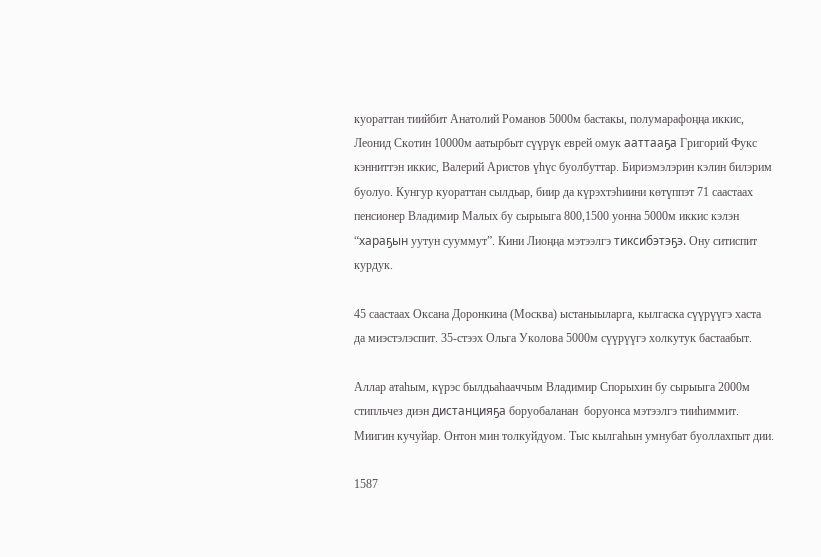куораттан тиийбит Анатолий Романов 5000м бастакы, полумарафоңңа иккис, Леонид Скотин 10000м аатырбыт сүүрүк еврей омук ааттааҕа Григорий Фукс кэнниттэн иккис, Валерий Аристов үhүс буолбуттар. Бириэмэлэрин кэлин билэрим буолуо. Кунгур куораттан сылдьар, биир да күрэхтэhиини көтүппэт 71 саастаах пенсионер Владимир Малых бу сырыыга 800,1500 уонна 5000м иккис кэлэн “хараҕын уутун сууммут”. Кини Лиоңңа мэтээлгэ тиксибэтэҕэ. Ону ситиспит курдук.

45 саастаах Оксана Доронкина (Москва) ыстаныыларга, кылгаска сүүрүүгэ хаста да миэстэлэспит. 35-стээх Ольга Уколова 5000м сүүрүүгэ холкутук бастаабыт.

Аллар атаhым, күрэс былдьаhааччым Владимир Спорыхин бу сырыыга 2000м стипльчез диэн дистанцияҕа боруобаланан  боруонса мэтээлгэ тииhиммит. Миигин кучуйар. Онтон мин толкуйдуом. Тыс кылгаhын умнубат буоллахпыт дии.

1587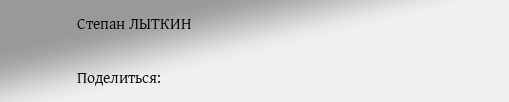Степан ЛЫТКИН

Поделиться: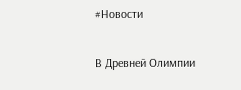#Новости

В Древней Олимпии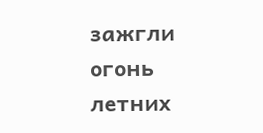зажгли огонь летних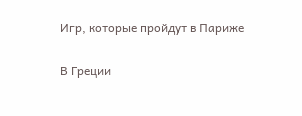Игр, которые пройдут в Париже

В Греции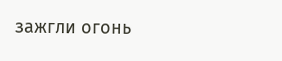зажгли огонь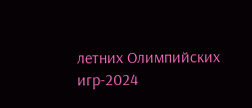летних Олимпийских игр-2024